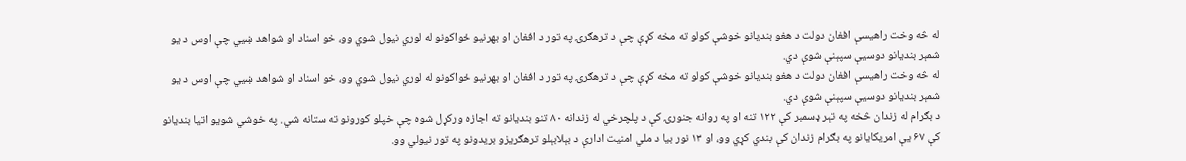له څه وخت راهیسې افغان دولت د هغو بنديانو خوشې كولو ته مخه كړې چې د ترهګرۍ په تور د افغان او بهرنیو ځواکونو له لوري نيول شوي وو، خو اسناد او شواهد ښيي چې اوس د یو شمېر بندیانو دوسیې سپېنې شوې دي.
له څه وخت راهیسې افغان دولت د هغو بنديانو خوشې كولو ته مخه كړې چې د ترهګرۍ په تور د افغان او بهرنیو ځواکونو له لوري نيول شوي وو، خو اسناد او شواهد ښيي چې اوس د یو شمېر بندیانو دوسیې سپېنې شوې دي.
د بګرام له زندان څخه په تېر ډسمبر كې ۱۲۲ تنه او په روانه جنورۍ کې د پلچرخي له زندانه ۸۰ تنو بنديانو ته اجازه ورکړل شوه چې خپلو کورونو ته ستانه شي. په خوشي شویو اتیا بندیانو کې ۶۷ یې امریکایانو په بګرام زندان کې بندي کړي وو، او ۱۳ نور بیا د ملي امنیت ادارې د بېلابېلو ترهګریزو بریدونو په تور نیولي وو.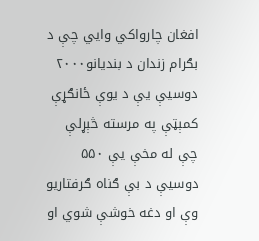افغان چارواکي وايي چې د بګرام زندان د بنديانو۲۰۰۰ دوسيې يې د يوې ځانګړې كمېټې په مرسته څېړلې چې له مخې يې ۵۵۰ دوسيې د بې ګناه ګرفتاريو وې او دغه خوشې شوي او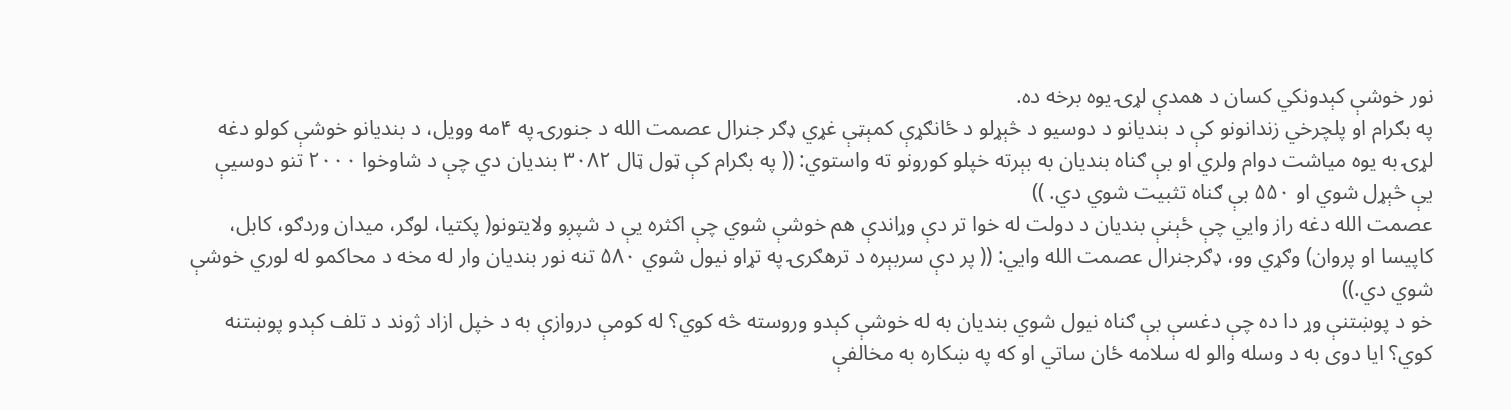نور خوشې کېدونکي كسان د همدې لړۍ يوه برخه ده.
په بګرام او پلچرخي زندانونو كې د بنديانو د دوسيو د څېړلو د ځانګړې كمېټې غړي ډګر جنرال عصمت الله د جنورۍ په ۴مه وويل، د بنديانو خوشې كولو دغه لړۍ به یوه میاشت دوام ولري او بې ګناه بنديان به بېرته خپلو كورونو ته واستوي: (( په بګرام کې ټول ټال ۳۰۸۲ بندیان دي چې د شاوخوا ۲۰۰۰ تنو دوسیې یې څېړل شوي او ۵۵۰ بې ګناه تثبیت شوي دي. ))
عصمت الله دغه راز وايي چې ځېنې بنديان د دولت له خوا تر دې وړاندې هم خوشې شوي چې اكثره يې د شپږو ولايتونو( پکتیا، لوګر، میدان وردګو، کابل، کاپیسا او پروان) وګړي وو، ډګرجنرال عصمت الله وايي: (( پر دې سربېره د ترهګرۍ په تړاو نیول شوي ۵۸۰ تنه نور بندیان وار له مخه د محاکمو له لوري خوشې شوي دي.))
خو د پوښتنې وړ دا ده چې دغسې بې ګناه نيول شوي بنديان به له خوشې كېدو وروسته څه كوي؟ له كومې دروازې به د خپل ازاد ژوند د تلف كېدو پوښتنه كوي؟ ايا دوى به د وسله والو له سلامه ځان ساتي او كه په ښكاره به مخالفې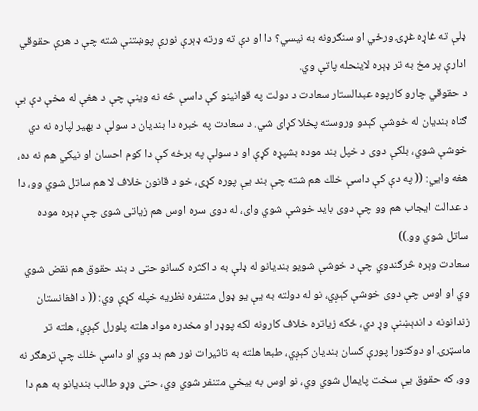ډلې ته غاړه غړۍ ورځي او سنګرونه به نيسي؟ دا او دې ته ورته ډېرې نورې پوښتنې شته چې د هرې حقوقي ادارې پر مخ به تر ډېره لاینحله پاتې وي.
د حقوقي چارو كارپوه عبدالستار سعادت د دولت په قوانينو كې داسې څه نه وينې چې د هغې له مخې دې بې ګناه بنديان له خوشې كېدو وروسته پخلا كړاى شي. د سعادت په خبره دا بنديان د سولې د بهير لپاره نه دي خوشې شوي، بلكې دوى د خپل بند موده بشپړه كړې او د سولې په برخه كې دا كوم احسان او نيكي هم نه ده، هغه وايي: (( په دې كې داسې خلك هم شته چې بند يې پوره كړى، خو د قانون خلاف لا هم ساتل شوي وو، دا د عدالت ايجاب هم وو چې دوى بايد خوشې شوي واى، له دوى سره اوس هم زياتى شوى چې ډېره موده ساتل شوي وو.))
سعادت وېره څرګندوي چې د خوشې شويو بنديانو له ډلې به د اكثره كسانو حتى د بند حقوق هم نقض شوي وي او اوس چې دوى خوشې كېږي، نو له دولته به يې يو ډول متنفره نظريه خپله كړې وي: (( د افغانستان زندانونه د اندېښنې وړ دي، ځكه زياتره خلاف كارونه لکه پوډر او مخدره مواد هلته پلورل كېږي، هلته تر ماسټرۍ او دوكتورا پورې كسان بنديان كېږي، طبعا هلته به تاثيرات نور هم بد وي او داسې خلك چې ترهګر نه وو، كه حقوق يې سخت پايمال شوي وي، نو اوس به بيخي متنفر شوي وي، حتى وړو طالب بنديانو به هم دا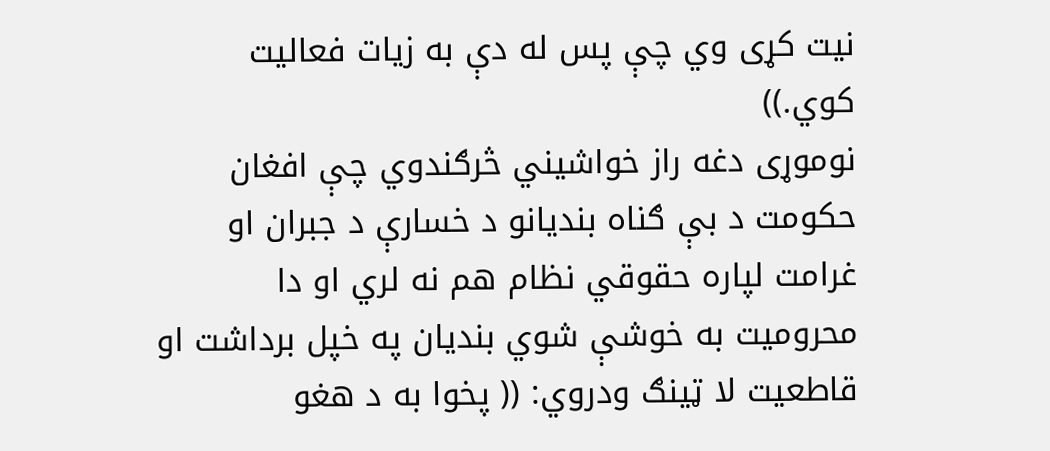نيت كړى وي چې پس له دې به زيات فعاليت كوي.))
نوموړى دغه راز خواشيني څرګندوي چې افغان حكومت د بې ګناه بنديانو د خسارې د جبران او غرامت لپاره حقوقي نظام هم نه لري او دا محروميت به خوشې شوي بنديان په خپل برداشت او قاطعيت لا ټينګ ودروي: (( پخوا به د هغو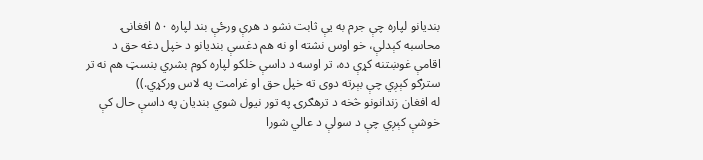بندیانو لپاره چې جرم به یې ثابت نشو د هرې ورځې بند لپاره ۵۰ افغانۍ محاسبه كېدلې، خو اوس نشته او نه هم دغسې بندیانو د خپل دغه حق د اقامې غوښتنه كړې ده، تر اوسه د داسې خلكو لپاره كوم بشري بنسټ هم نه تر سترګو كېږي چې بېرته دوى ته خپل حق او غرامت په لاس وركړي.))
له افغان زندانونو څخه د ترهګرۍ په تور نيول شوي بنديان په داسې حال كې خوشې كېږي چې د سولې د عالي شورا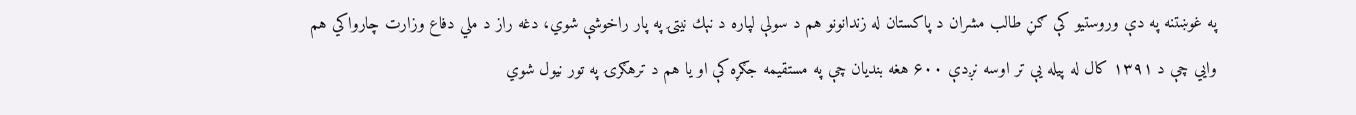په غوښتنه په دې وروستيو كې ګڼ طالب مشران د پاكستان له زندانونو هم د سولې لپاره د نېك نيتۍ په پار راخوشې شوي، دغه راز د ملي دفاع وزارت چارواكي هم وايي چې د ۱۳۹۱ كال له پيله يې تر اوسه نږدې ۶۰۰ هغه بنديان چې په مستقيمه جګړه كې او يا هم د ترهګرۍ په تور نيول شوي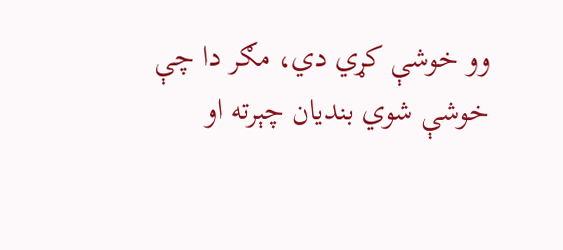وو خوشې كړي دي، مګر دا چې خوشې شوي بنديان چېرته او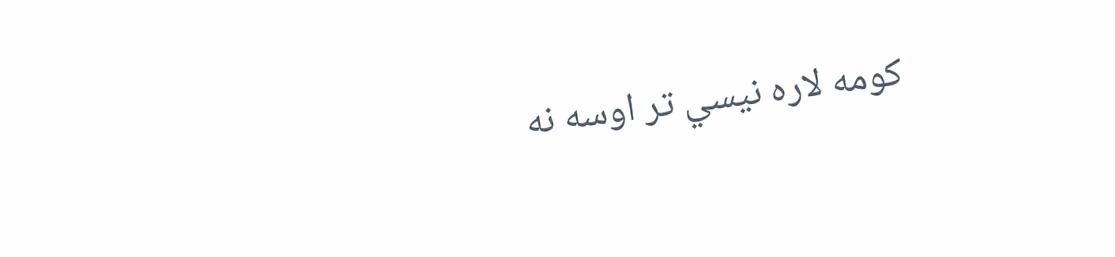كومه لاره نيسي تر اوسه نه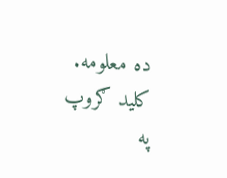ده معلومه.
کلید ګروپ په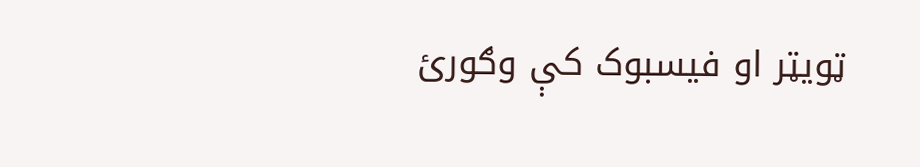ټویټر او فیسبوک کې وګورئ